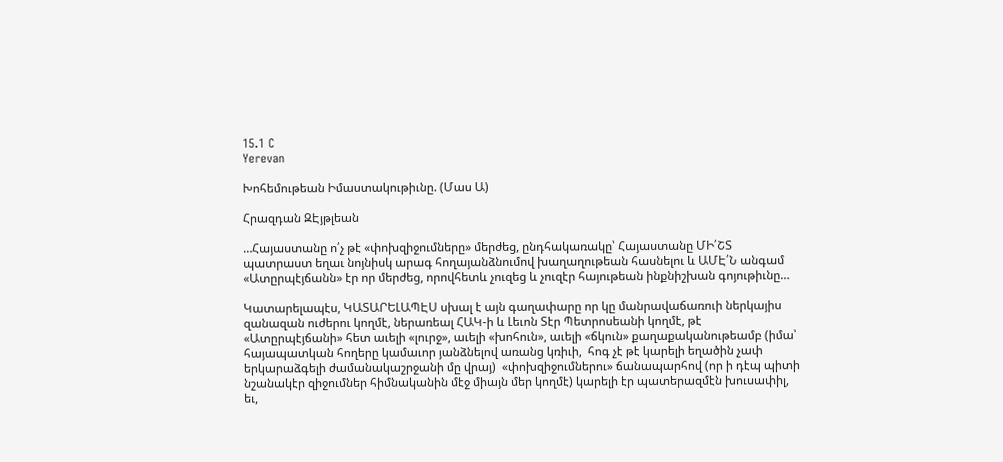15.1 C
Yerevan

Խոհեմութեան Իմաստակութիւնը. (Մաս Ա)

Հրազդան ԶԷյթլեան

…Հայաստանը ո՛չ թէ «փոխզիջումները» մերժեց, ընդհակառակը՝ Հայաստանը ՄԻ՛ՇՏ պատրաստ եղաւ նոյնիսկ արագ հողայանձնումով խաղաղութեան հասնելու և ԱՄԷ՛Ն անգամ «Ատըրպէյճանն» էր որ մերժեց, որովհետև չուզեց և չուզէր հայութեան ինքնիշխան գոյութիւնը…

Կատարելապէս, ԿԱՏԱՐԵԼԱՊԷՍ սխալ է այն գաղափարը որ կը մանրավաճառուի ներկայիս զանազան ուժերու կողմէ, ներառեալ ՀԱԿ‑ի և Լեւոն Տէր Պետրոսեանի կողմէ, թէ «Ատըրպէյճանի» հետ աւելի «լուրջ», աւելի «խոհուն», աւելի «ճկուն» քաղաքականութեամբ (իմա՝ հայապատկան հողերը կամաւոր յանձնելով առանց կռիւի,  հոգ չէ թէ կարելի եղածին չափ երկարաձգելի ժամանակաշրջանի մը վրայ)  «փոխզիջումներու» ճանապարհով (որ ի դէպ պիտի նշանակէր զիջումներ հիմնականին մէջ միայն մեր կողմէ) կարելի էր պատերազմէն խուսափիլ, եւ,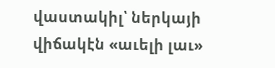վաստակիլ՝ ներկայի վիճակէն «աւելի լաւ»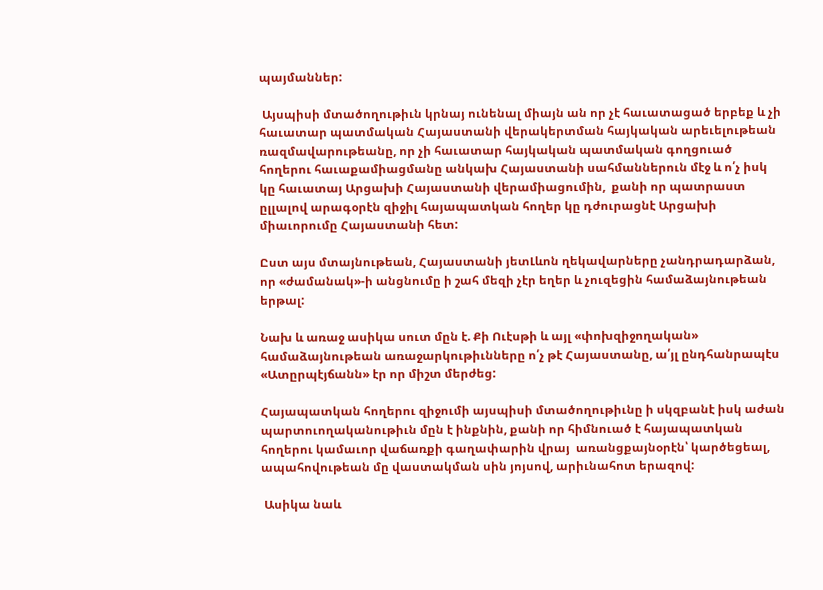պայմաններ:

 Այսպիսի մտածողութիւն կրնայ ունենալ միայն ան որ չէ հաւատացած երբեք և չի հաւատար պատմական Հայաստանի վերակերտման հայկական արեւելութեան ռազմավարութեանը, որ չի հաւատար հայկական պատմական գողցուած հողերու հաւաքամիացմանը անկախ Հայաստանի սահմաններուն մէջ և ո՛չ իսկ կը հաւատայ Արցախի Հայաստանի վերամիացումին,  քանի որ պատրաստ ըլլալով արագօրէն զիջիլ հայապատկան հողեր կը դժուրացնէ Արցախի միաւորումը Հայաստանի հետ:

Ըստ այս մտայնութեան, Հայաստանի յետԼևոն ղեկավարները չանդրադարձան, որ «ժամանակ»-ի անցնումը ի շահ մեզի չէր եղեր և չուզեցին համաձայնութեան երթալ:

Նախ և առաջ ասիկա սուտ մըն է. Քի Ուէսթի և այլ «փոխզիջողական» համաձայնութեան առաջարկութիւնները ո՛չ թէ Հայաստանը, ա՛յլ ընդհանրապէս «Ատըրպէյճանն» էր որ միշտ մերժեց:

Հայապատկան հողերու զիջումի այսպիսի մտածողութիւնը ի սկզբանէ իսկ աժան պարտուողականութիւն մըն է ինքնին, քանի որ հիմնուած է հայապատկան հողերու կամաւոր վաճառքի գաղափարին վրայ  առանցքայնօրէն՝ կարծեցեալ, ապահովութեան մը վաստակման սին յոյսով, արիւնահոտ երազով:

 Ասիկա նաև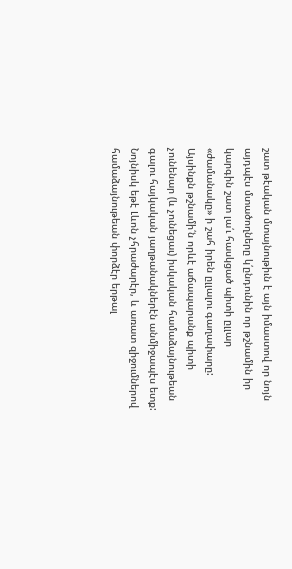շատ թէական մտայնութիւն է այն իմաստով որ նոյն այդպէս մտածողները կ՛ընդունին որ թշնամին իր կարգին շատ լա՛ւ հասկցած պիտի ըլլար «ժամանակը» ի շահ իրեն ըլլալու գաղափարը:  Այսինքն թշնամի՛ն որևէ աճապարանք պիտի չունենար (և չունեցաւ) իսկական համաձայնութեան գալու հայկական յաղթանակներէն անմիջապէս ետք: Նոյնիսկ եթէ Լևոն չհրաժարէր, և առատ զիջումներով համաձայնութեան փորձէր երթալ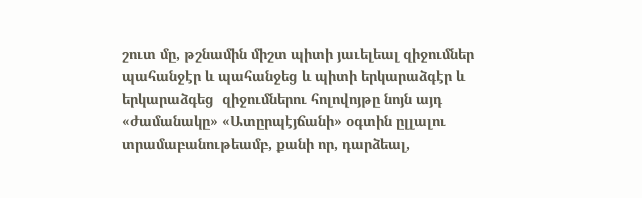շուտ մը, թշնամին միշտ պիտի յաւելեալ զիջումներ պահանջէր և պահանջեց և պիտի երկարաձգէր և երկարաձգեց  զիջումներու հոլովոյթը նոյն այդ «ժամանակը» «Ատըրպէյճանի» օգտին ըլլալու տրամաբանութեամբ, քանի որ, դարձեալ,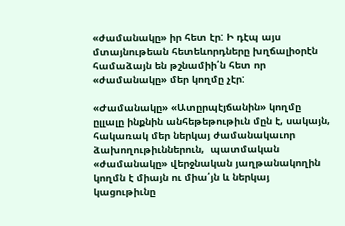«ժամանակը» իր հետ էր: Ի դէպ այս մտայնութեան հետեևորդները խղճալիօրէն համաձայն են թշնամիի՛ն հետ որ «ժամանակը» մեր կողմը չէր:

«Ժամանակը» «Ատըրպէյճանին» կողմը ըլլալը ինքնին անհեթեթութիւն մըն է, սակայն, հակառակ մեր ներկայ ժամանակաւոր ձախողութիւններուն,  պատմական «ժամանակը» վերջնական յաղթանակողին կողմն է միայն ու միա՛յն և ներկայ կացութիւնը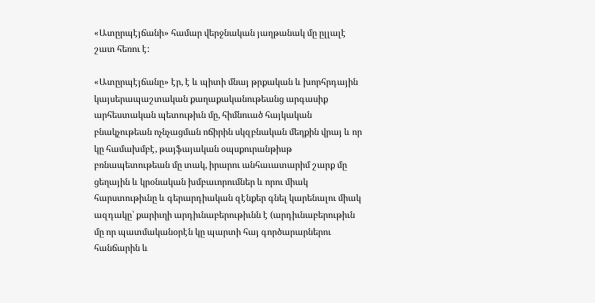«Ատըրպէյճանի» համար վերջնական յաղթանակ մը ըլլալէ շատ հեռու է:

«Ատըրպէյճանը» էր, է և պիտի մնայ թրքական և խորհրդային կայսերապաշտական քաղաքականութեանց արգասիք արհեստական պետութիւն մը, հիմնուած հայկական բնակչութեան ոչնչացման ոճիրին սկզբնական մեղքին վրայ և որ կը համախմբէ, թայֆայական օպսքուրանթիսթ բռնապետութեան մը տակ, իրարու անհաւատարիմ շարք մը ցեղային և կրօնական խմբաւորումներ և որու միակ հարստութիւնը և գերարդիական զէնքեր գնել կարենալու միակ ազդակը՝ քարիւղի արդիւնաբերութիւնն է (արդիւնաբերութիւն մը որ պատմականօրէն կը պարտի հայ գործարարներու հանճարին և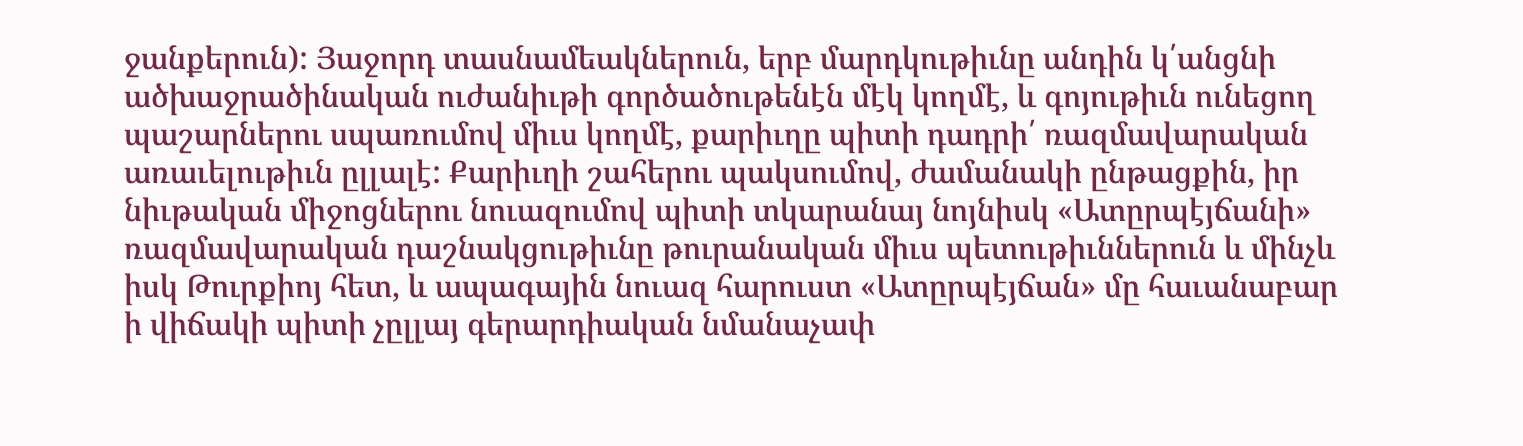ջանքերուն): Յաջորդ տասնամեակներուն, երբ մարդկութիւնը անդին կ՛անցնի ածխաջրածինական ուժանիւթի գործածութենէն մէկ կողմէ, և գոյութիւն ունեցող պաշարներու սպառումով միւս կողմէ, քարիւղը պիտի դադրի՛ ռազմավարական առաւելութիւն ըլլալէ: Քարիւղի շահերու պակսումով, ժամանակի ընթացքին, իր նիւթական միջոցներու նուազումով պիտի տկարանայ նոյնիսկ «Ատըրպէյճանի»  ռազմավարական դաշնակցութիւնը թուրանական միւս պետութիւններուն և մինչև իսկ Թուրքիոյ հետ, և ապագային նուազ հարուստ «Ատըրպէյճան» մը հաւանաբար ի վիճակի պիտի չըլլայ գերարդիական նմանաչափ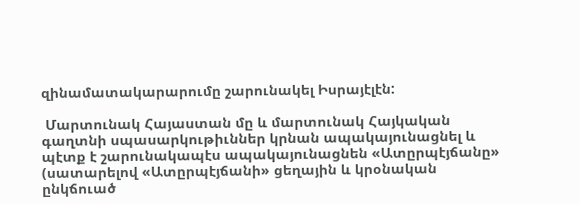զինամատակարարումը շարունակել Իսրայէլէն:

 Մարտունակ Հայաստան մը և մարտունակ Հայկական գաղտնի սպասարկութիւններ կրնան ապակայունացնել և պէտք է շարունակապէս ապակայունացնեն «Ատըրպէյճանը» (սատարելով «Ատըրպէյճանի» ցեղային և կրօնական ընկճուած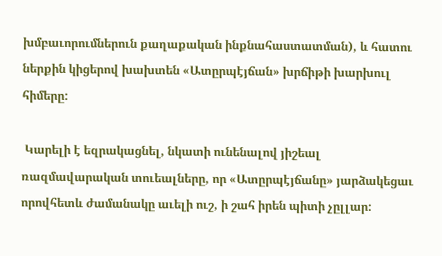խմբաւորումներուն քաղաքական ինքնահաստատման), և հատու ներքին կիցերով խախտեն «Ատըրպէյճան» խրճիթի խարխուլ հիմերը:

 Կարելի է եզրակացնել, նկատի ունենալով յիշեալ ռազմավարական տուեալները, որ «Ատըրպէյճանը» յարձակեցաւ որովհետև ժամանակը աւելի ուշ, ի շահ իրեն պիտի չըլլար: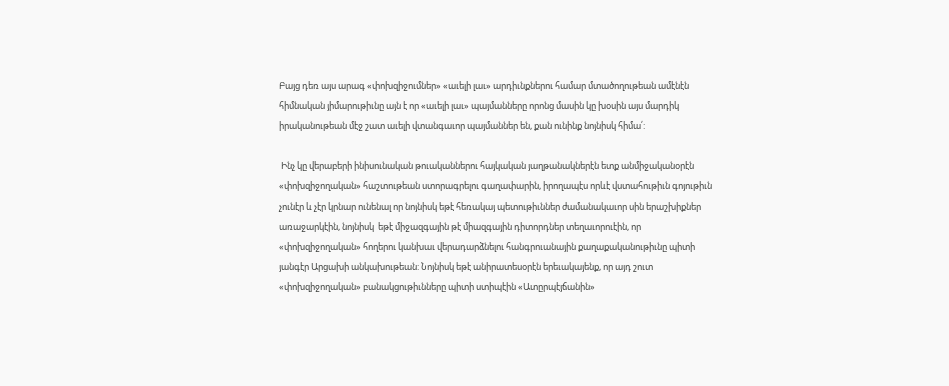Բայց դեռ այս արագ «փոխզիջումներ» «աւելի լաւ» արդիւնքներու համար մտածողութեան ամէնէն հիմնական յիմարութիւնը այն է որ «աւելի լաւ» պայմանները որոնց մասին կը խօսին այս մարդիկ իրականութեան մէջ շատ աւելի վտանգաւոր պայմաններ են, քան ունինք նոյնիսկ հիմա՛:

 Ինչ կը վերաբերի ինիսունական թուականներու հայկական յաղթանակներէն ետք անմիջականօրէն «փոխզիջողական» հաշտութեան ստորագրելու գաղափարին, իրողապէս որևէ վստահութիւն գոյութիւն չունէր և չէր կրնար ունենալ որ նոյնիսկ եթէ հեռակայ պետութիւններ ժամանակաւոր սին երաշխիքներ առաջարկէին, նոյնիսկ  եթէ միջազգային թէ միազգային դիտորդներ տեղաւորուէին, որ  «փոխզիջողական» հողերու կանխաւ վերադարձնելու հանգրուանային քաղաքականութիւնը պիտի յանգէր Արցախի անկախութեան: Նոյնիսկ եթէ անիրատեսօրէն երեւակայենք, որ այդ շուտ «փոխզիջողական» բանակցութիւնները պիտի ստիպէին «Ատըրպէյճանին»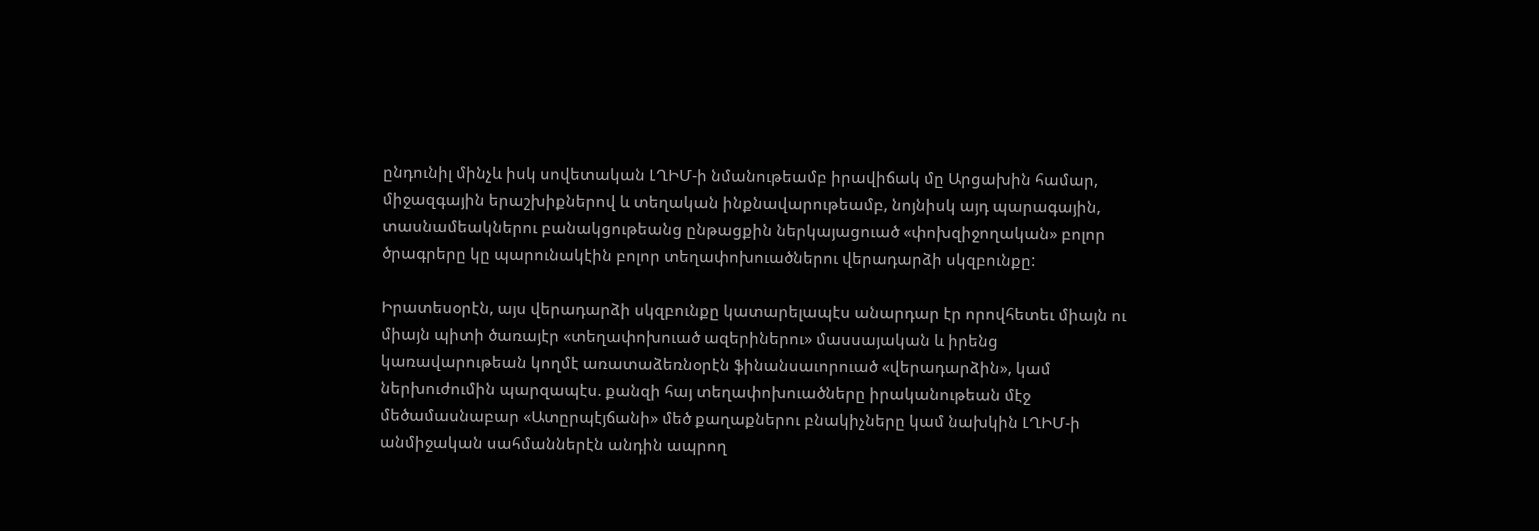ընդունիլ մինչև իսկ սովետական ԼՂԻՄ‑ի նմանութեամբ իրավիճակ մը Արցախին համար, միջազգային երաշխիքներով և տեղական ինքնավարութեամբ, նոյնիսկ այդ պարագային, տասնամեակներու բանակցութեանց ընթացքին ներկայացուած «փոխզիջողական» բոլոր ծրագրերը կը պարունակէին բոլոր տեղափոխուածներու վերադարձի սկզբունքը:

Իրատեսօրէն, այս վերադարձի սկզբունքը կատարելապէս անարդար էր որովհետեւ միայն ու միայն պիտի ծառայէր «տեղափոխուած ազերիներու» մասսայական և իրենց կառավարութեան կողմէ առատաձեռնօրէն ֆինանսաւորուած «վերադարձին», կամ ներխուժումին պարզապէս. քանզի հայ տեղափոխուածները իրականութեան մէջ մեծամասնաբար «Ատըրպէյճանի» մեծ քաղաքներու բնակիչները կամ նախկին ԼՂԻՄ‑ի անմիջական սահմաններէն անդին ապրող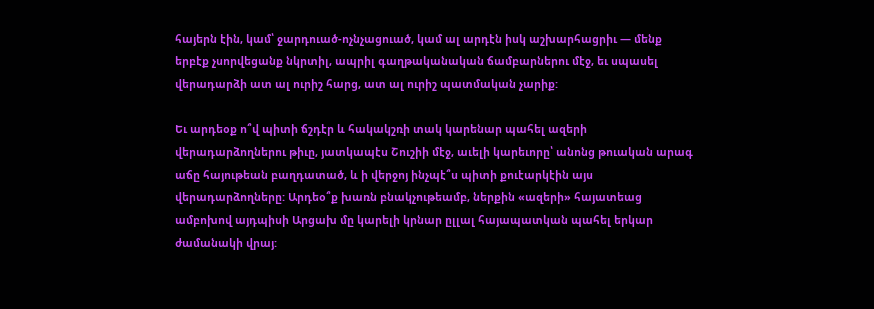հայերն էին, կամ՝ ջարդուած-ոչնչացուած, կամ ալ արդէն իսկ աշխարհացրիւ — մենք երբէք չսորվեցանք նկրտիլ, ապրիլ գաղթականական ճամբարներու մէջ, եւ սպասել վերադարձի ատ ալ ուրիշ հարց, ատ ալ ուրիշ պատմական չարիք:

Եւ արդեօք ո՞վ պիտի ճշդէր և հակակշռի տակ կարենար պահել ազերի վերադարձողներու թիւը, յատկապէս Շուշիի մէջ, աւելի կարեւորը՝ անոնց թուական արագ աճը հայութեան բաղդատած, և ի վերջոյ ինչպէ՞ս պիտի քուէարկէին այս վերադարձողները: Արդեօ՞ք խառն բնակչութեամբ, ներքին «ազերի» հայատեաց ամբոխով այդպիսի Արցախ մը կարելի կրնար ըլլալ հայապատկան պահել երկար ժամանակի վրայ: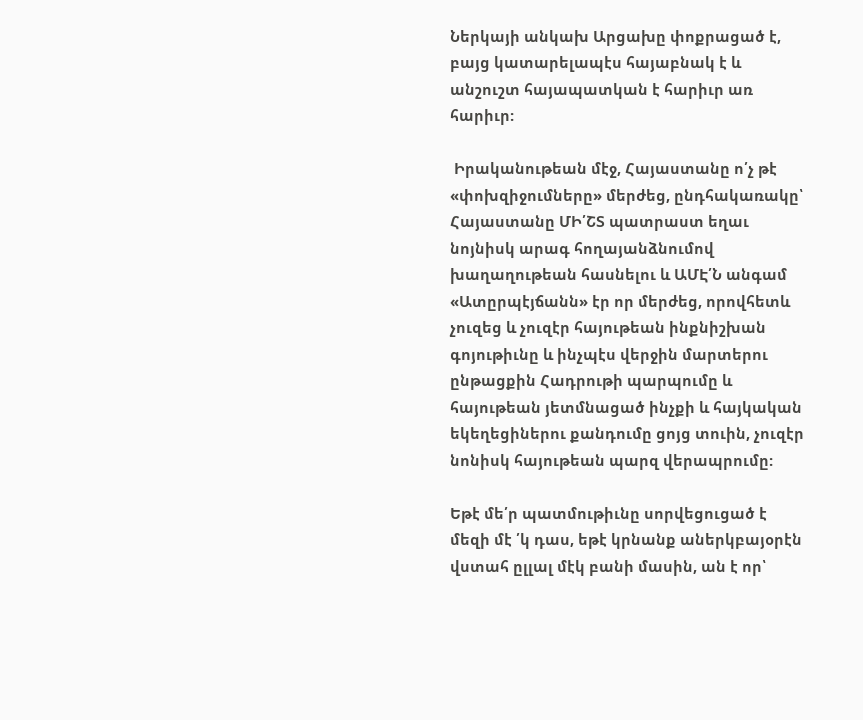Ներկայի անկախ Արցախը փոքրացած է, բայց կատարելապէս հայաբնակ է և անշուշտ հայապատկան է հարիւր առ հարիւր:

 Իրականութեան մէջ, Հայաստանը ո՛չ թէ «փոխզիջումները» մերժեց, ընդհակառակը՝ Հայաստանը ՄԻ՛ՇՏ պատրաստ եղաւ նոյնիսկ արագ հողայանձնումով խաղաղութեան հասնելու և ԱՄԷ՛Ն անգամ «Ատըրպէյճանն» էր որ մերժեց, որովհետև չուզեց և չուզէր հայութեան ինքնիշխան գոյութիւնը և ինչպէս վերջին մարտերու ընթացքին Հադրութի պարպումը և հայութեան յետմնացած ինչքի և հայկական եկեղեցիներու քանդումը ցոյց տուին, չուզէր նոնիսկ հայութեան պարզ վերապրումը:

Եթէ մե՛ր պատմութիւնը սորվեցուցած է մեզի մէ ՛կ դաս, եթէ կրնանք աներկբայօրէն վստահ ըլլալ մէկ բանի մասին, ան է որ՝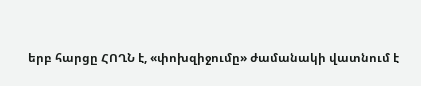երբ հարցը ՀՈՂՆ է, «փոխզիջումը» ժամանակի վատնում է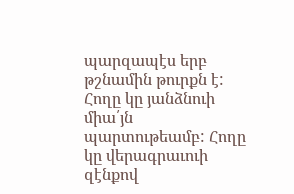պարզապէս երբ թշնամին թուրքն է: Հողը կը յանձնուի միա՛յն պարտութեամբ: Հողը կը վերագրաւուի զէնքով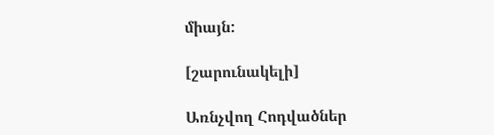միայն:

[շարունակելի]

Առնչվող Հոդվածներ